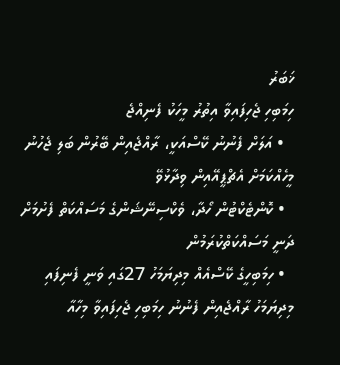ޚަބަރު
ހިމަބިހި ޖެހިފައިވާ އިތުރު މީހަކު ފެނިއްޖެ
  • އަލަށް ފެނުނު ކޭސްއަކީ، ރާއްޖެއިން ބޭރުން ބަލި ޖެހުނު މީހެއްކަމަށް އެޗްޕީއޭއިން ވިދާޅުވޭ
  • ކޮންޓެކްޓުން ހޯދާ، ވެކްސިނޭޝަންގެ މަސައްކަތް ފެށުމަށް ދަނީ މަސައްކަތްކުރަމުން
  • ހިމަބިހީގެ ކޭސްއެއް މިދިޔަމަހު 27ގައި ވަނީ ފެނިފައި
މިދިޔަމަހު ރާއްޖެއިން ފެނުނު ހިމަބިހި ޖެހިފައިވާ މިހާއާ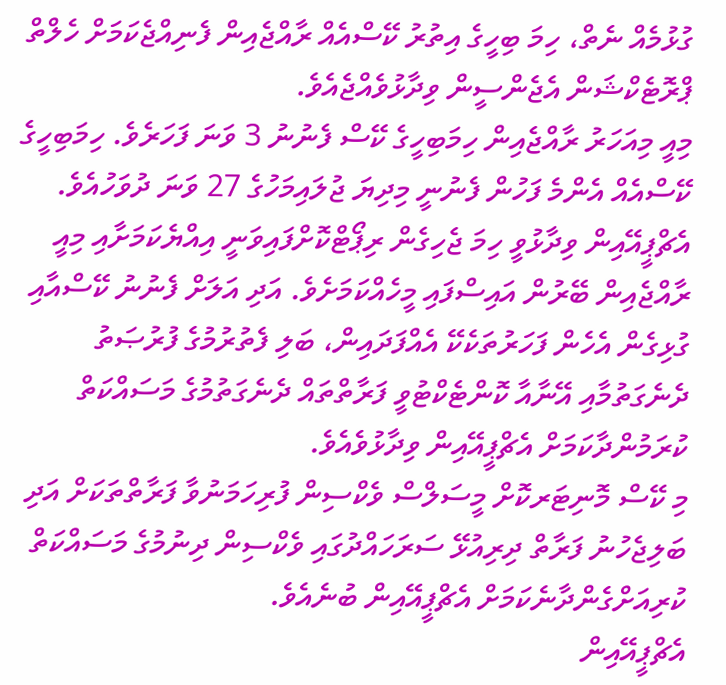ގުޅުމެއް ނެތް، ހިމަ ބިހީގެ އިތުރު ކޭސްއެއް ރާއްޖެއިން ފެނިއްޖެކަމަށް ހެލްތް ޕްރޮޓެކްޝަން އެޖެންސީން ވިދާޅުވެއްޖެއެވެ.
މިއީ މިއަހަރު ރާއްޖެއިން ހިމަބިހީގެ ކޭސް ފެނުނު 3 ވަނަ ފަހަރެވެ. ހިމަބިހީގެ ކޭސްއެއް އެންމެ ފަހުން ފެނުނީ މިދިޔަ ޖުލައިމަހުގެ 27 ވަނަ ދުވަހުއެވެ.
އެޗްޕީއޭއިން ވިދާޅުވީ ހިމަ ޖެހިގެން ރިޕޯޓްކޮށްފައިވަނީ އިއްޔެކަމަށާއި މިއީ ރާއްޖެއިން ބޭރުން އައިސްފައި މީހެއްކަމަށެވެ. އަދި އަލަށް ފެނުނު ކޭސްއާއި ގުޅިގެން އެހެން ފަހަރުތަކެކޭ އެއްފަދައިން، ބަލި ފެތުރުމުގެ ފުރުޞަތު ދެނެގަތުމާއި އޭނާއާ ކޮންޓެކްޓުވީ ފަރާތްތައް ދެނެގަތުމުގެ މަސައްކަތް ކުރަމުންދާކަމަށް އެޗްޕީއޭއިން ވިދާޅުވެއެވެ.
މި ކޭސް މޮނިޓަރކޮށް މީސަލްސް ވެކްސިން ފުރިހަމަނުވާ ފަރާތްތަކަށް އަދި ބަލިޖެހުނު ފަރާތް ދިރިއުޅޭ ސަރަހައްދުގައި ވެކްސިން ދިނުމުގެ މަސައްކަތް ކުރިއަށްގެންދާނެކަމަށް އެޗްޕީއޭއިން ބުނެއެވެ.
އެޗްޕީއޭއިން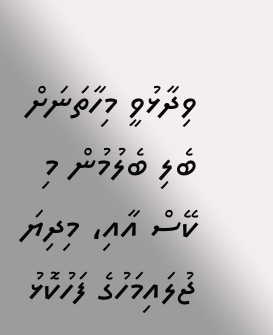ވިދާޅުވީ މިހާތަނަށް ބެލި ބެލުމުން މި ކޭސް އާއި، މިދިޔަ ޖުލައިމަހުގެ ފަހުކޮޅު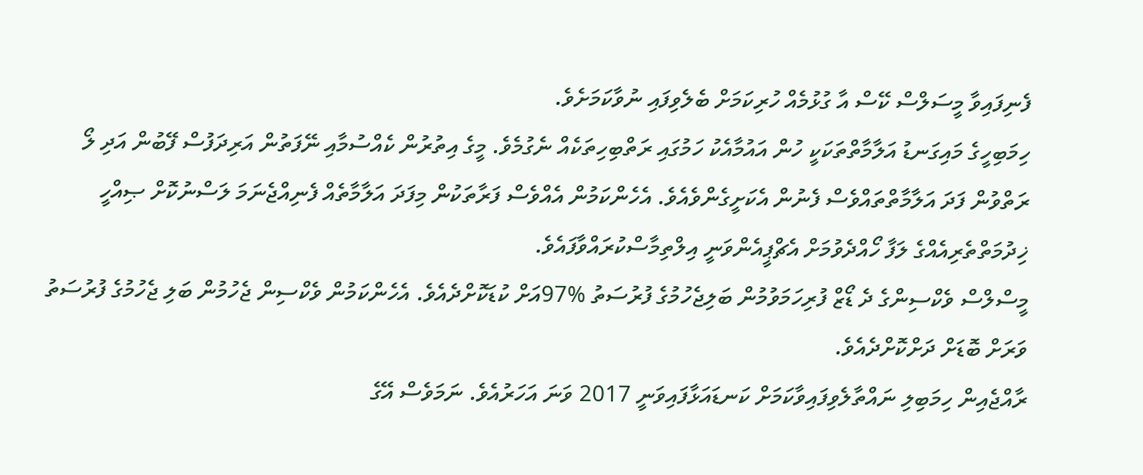ފެނިފައިވާ މީސަލްސް ކޭސް އާ ގުޅުމެއް ހުރިކަމަށް ބެލެވިފައި ނުވާކަމަށެވެ.
ހިމަބިހީގެ މައިގަނޑު އަލާމާތްތަކަކީ ހުން އައުމާއެކު ހަމުގައި ރަތްބިހިތަކެއް ނެގުމެވެ. މީގެ އިތުރުން ކެއްސުމާއި ނޭފަތުން އަރިދަފުސް ފޭބުން އަދި ލޯ ރަތްވުން ފަދަ އަލާމާތްތައްވެސް ފެނުން އެކަށީގެންވެއެވެ. އެހެންކަމުން އެއްވެސް ފަރާތަކުން މިފަދަ އަލާމާތެއް ފެނިއްޖެނަމަ ލަސްނުކޮށް ޞިއްހީ ޚިދުމަތްތެރިއެއްގެ ލަފާ ހޯއްދެވުމަށް އެޗްޕީއެންވަނީ އިލްތިމާސްކުރައްވާފައެވެ.
މީސްލްސް ވެކްސިންގެ ދެ ޑޯޒް ފުރިހަމަވުމުން ބަލިޖެހުމުގެ ފުރުސަތު %97އަށް ކުޑަކޮށްދެއެވެ. އެހެންކަމުން ވެކްސިން ޖެހުމުން ބަލި ޖެހުމުގެ ފުރުސަތު ވަރަށް ބޮޑަށް ދަށްކޮށްދެއެވެ.
ރާއްޖެއިން ހިމަބިލި ނައްތާލެވިފައިވާކަމަށް ކަނޑައަޅާފައިވަނީ 2017 ވަނަ އަހަރުއެވެ. ނަމަވެސް އޭގެ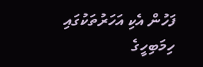ފަހުން އެކި އަހަރުތަކުގައި ހިމަބިހީގެ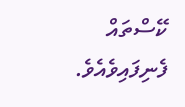ކޭސްތައް ފެނިފައިވެއެވެ.